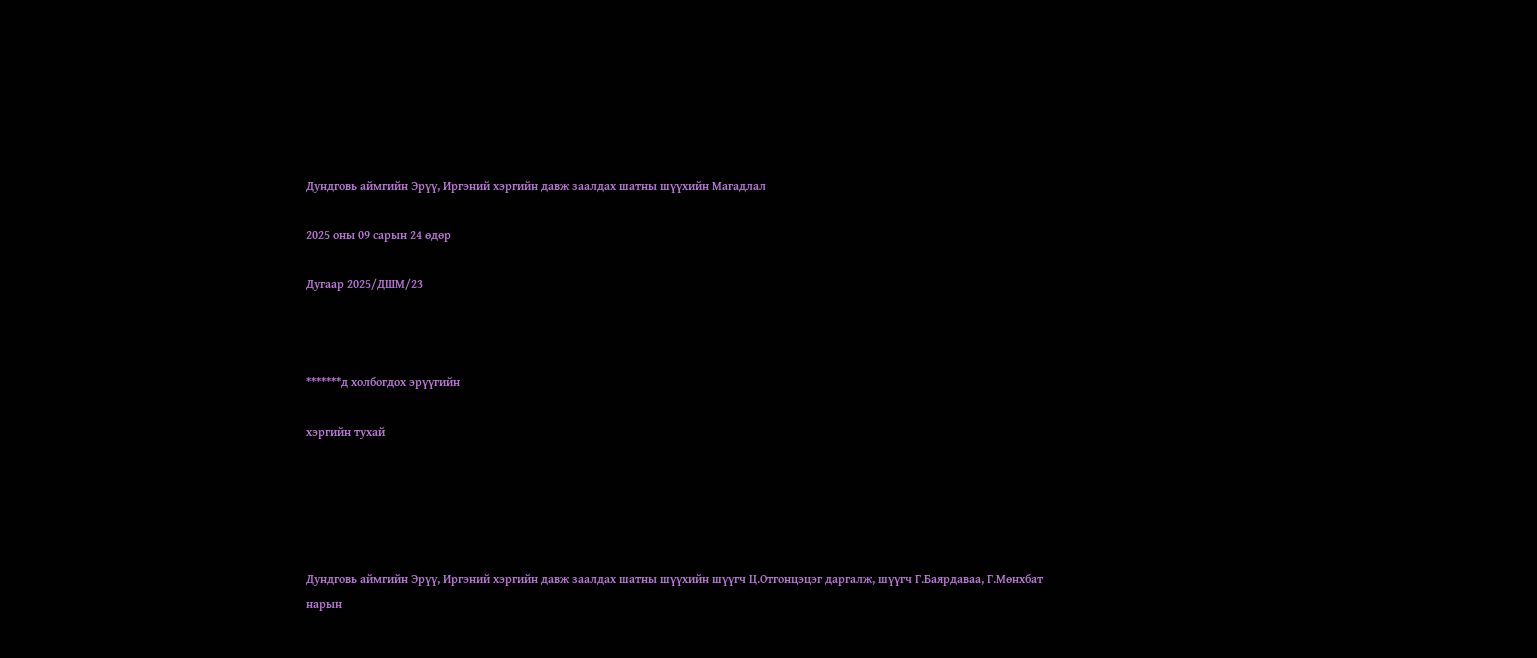Дундговь аймгийн Эрүү, Иргэний хэргийн давж заалдах шатны шүүхийн Магадлал

2025 оны 09 сарын 24 өдөр

Дугаар 2025/ДШМ/23



*******д холбогдох эрүүгийн

хэргийн тухай





Дундговь аймгийн Эрүү, Иргэний хэргийн давж заалдах шатны шүүхийн шүүгч Ц.Отгонцэцэг даргалж, шүүгч Г.Баярдаваа, Г.Мөнхбат нарын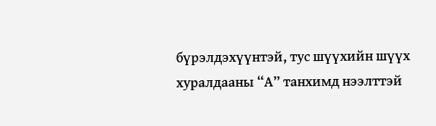бүрэлдэхүүнтэй, тус шүүхийн шүүх хуралдааны “А” танхимд нээлттэй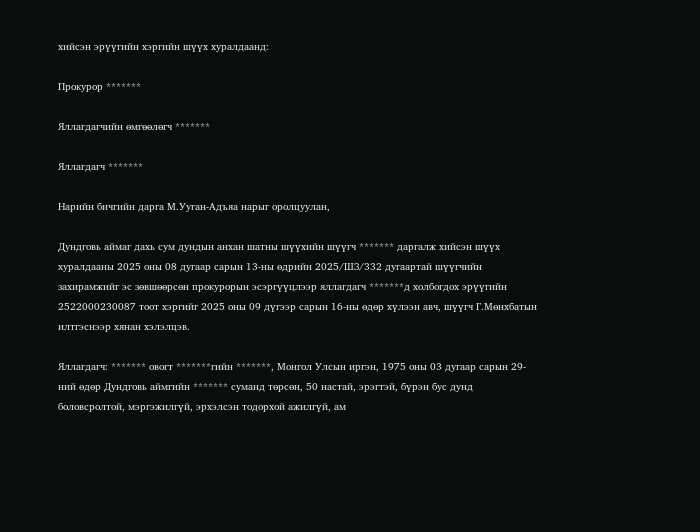хийсэн эрүүгийн хэргийн шүүх хуралдаанд:

Прокурор *******

Яллагдагчийн өмгөөлөгч *******

Яллагдагч *******

Нарийн бичгийн дарга М.Ууган-Адъяа нарыг оролцуулан,

Дундговь аймаг дахь сум дундын анхан шатны шүүхийн шүүгч ******* даргалж хийсэн шүүх хуралдааны 2025 оны 08 дугаар сарын 13-ны өдрийн 2025/ШЗ/332 дугаартай шүүгчийн захирамжийг эс зөвшөөрсөн прокурорын эсэргүүцлээр яллагдагч *******д холбогдох эрүүгийн 2522000230087 тоот хэргийг 2025 оны 09 дүгээр сарын 16-ны өдөр хүлээн авч, шүүгч Г.Мөнхбатын илтгэснээр хянан хэлэлцэв.

Яллагдагч: ******* овогт *******гийн *******, Монгол Улсын иргэн, 1975 оны 03 дугаар сарын 29-ний өдөр Дундговь аймгийн ******* суманд төрсөн, 50 настай, эрэгтэй, бүрэн бус дунд боловсролтой, мэргэжилгүй, эрхэлсэн тодорхой ажилгүй, ам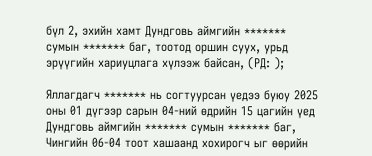бүл 2, эхийн хамт Дундговь аймгийн ******* сумын ******* баг, тоотод оршин суух, урьд эрүүгийн хариуцлага хүлээж байсан, (РД: );

Яллагдагч ******* нь согтуурсан үедээ буюу 2025 оны 01 дүгээр сарын 04-ний өдрийн 15 цагийн үед Дундговь аймгийн ******* сумын ******* баг, Чингийн 06-04 тоот хашаанд хохирогч ыг өөрийн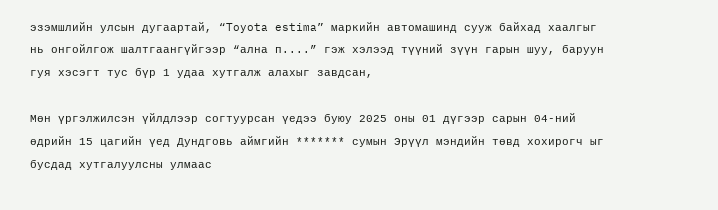эзэмшлийн улсын дугаартай, “Toyota estima” маркийн автомашинд сууж байхад хаалгыг нь онгойлгож шалтгаангүйгээр “ална п....” гэж хэлээд түүний зүүн гарын шуу, баруун гуя хэсэгт тус бүр 1 удаа хутгалж алахыг завдсан,

Мөн үргэлжилсэн үйлдлээр согтуурсан үедээ буюу 2025 оны 01 дүгээр сарын 04-ний өдрийн 15 цагийн үед Дундговь аймгийн ******* сумын Эрүүл мэндийн төвд хохирогч ыг бусдад хутгалуулсны улмаас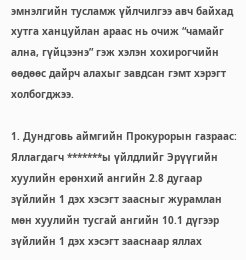эмнэлгийн тусламж үйлчилгээ авч байхад хутга ханцуйлан араас нь очиж “чамайг ална, гүйцээнэ” гэж хэлэн хохирогчийн өөдөөс дайрч алахыг завдсан гэмт хэрэгт холбогджээ.

1. Дундговь аймгийн Прокурорын газраас: Яллагдагч *******ы үйлдлийг Эрүүгийн хуулийн ерөнхий ангийн 2.8 дугаар зүйлийн 1 дэх хэсэгт заасныг журамлан мөн хуулийн тусгай ангийн 10.1 дүгээр зүйлийн 1 дэх хэсэгт зааснаар яллах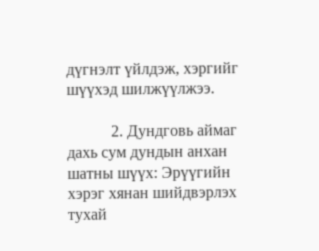дүгнэлт үйлдэж, хэргийг шүүхэд шилжүүлжээ.

           2. Дундговь аймаг дахь сум дундын анхан шатны шүүх: Эрүүгийн хэрэг хянан шийдвэрлэх тухай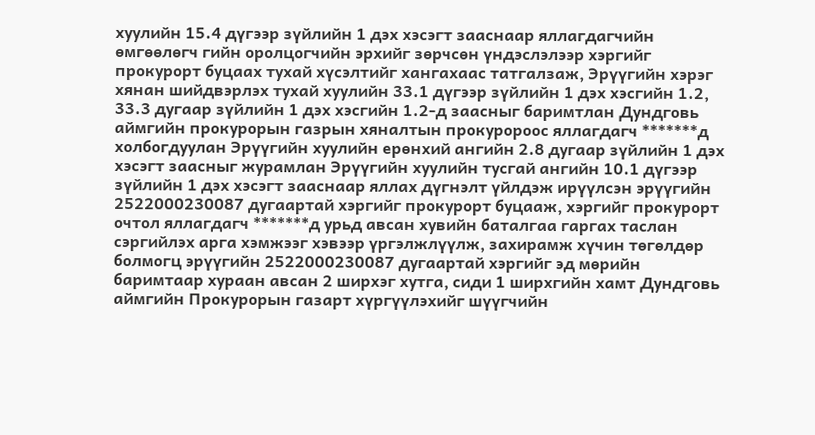хуулийн 15.4 дүгээр зүйлийн 1 дэх хэсэгт зааснаар яллагдагчийн өмгөөлөгч гийн оролцогчийн эрхийг зөрчсөн үндэслэлээр хэргийг прокурорт буцаах тухай хүсэлтийг хангахаас татгалзаж, Эрүүгийн хэрэг хянан шийдвэрлэх тухай хуулийн 33.1 дүгээр зүйлийн 1 дэх хэсгийн 1.2, 33.3 дугаар зүйлийн 1 дэх хэсгийн 1.2-д заасныг баримтлан Дундговь аймгийн прокурорын газрын хяналтын прокуророос яллагдагч *******д холбогдуулан Эрүүгийн хуулийн ерөнхий ангийн 2.8 дугаар зүйлийн 1 дэх хэсэгт заасныг журамлан Эрүүгийн хуулийн тусгай ангийн 10.1 дүгээр зүйлийн 1 дэх хэсэгт зааснаар яллах дүгнэлт үйлдэж ирүүлсэн эрүүгийн 2522000230087 дугаартай хэргийг прокурорт буцааж, хэргийг прокурорт очтол яллагдагч *******д урьд авсан хувийн баталгаа гаргах таслан сэргийлэх арга хэмжээг хэвээр үргэлжлүүлж, захирамж хүчин төгөлдөр болмогц эрүүгийн 2522000230087 дугаартай хэргийг эд мөрийн баримтаар хураан авсан 2 ширхэг хутга, сиди 1 ширхгийн хамт Дундговь аймгийн Прокурорын газарт хүргүүлэхийг шүүгчийн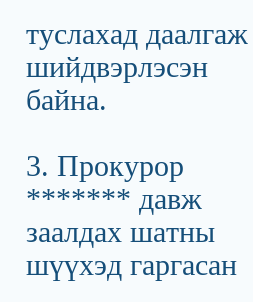туслахад даалгаж шийдвэрлэсэн байна.

3. Прокурор ******* давж заалдах шатны шүүхэд гаргасан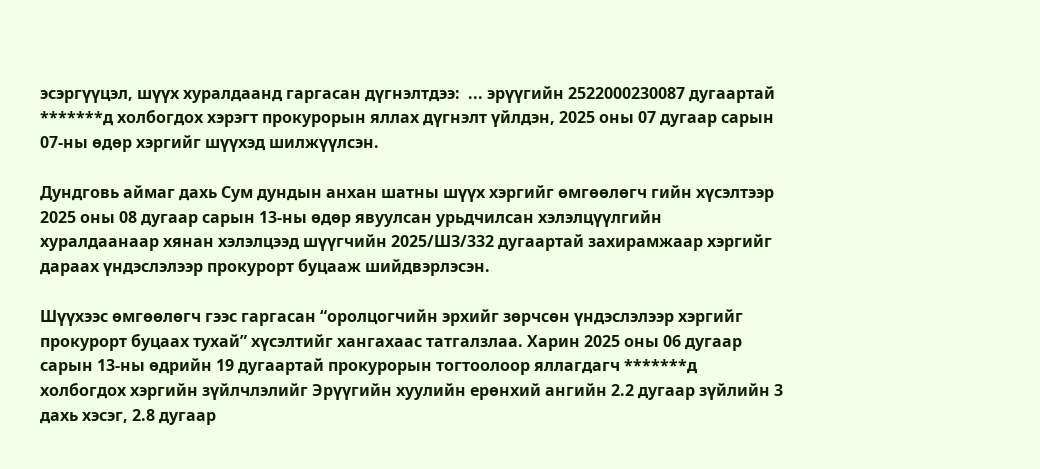эсэргүүцэл, шүүх хуралдаанд гаргасан дүгнэлтдээ:  ... эрүүгийн 2522000230087 дугаартай *******д холбогдох хэрэгт прокурорын яллах дүгнэлт үйлдэн, 2025 оны 07 дугаар сарын 07-ны өдөр хэргийг шүүхэд шилжүүлсэн.

Дундговь аймаг дахь Сум дундын анхан шатны шүүх хэргийг өмгөөлөгч гийн хүсэлтээр 2025 оны 08 дугаар сарын 13-ны өдөр явуулсан урьдчилсан хэлэлцүүлгийн хуралдаанаар хянан хэлэлцээд шүүгчийн 2025/ШЗ/332 дугаартай захирамжаар хэргийг дараах үндэслэлээр прокурорт буцааж шийдвэрлэсэн.

Шүүхээс өмгөөлөгч гээс гаргасан “оролцогчийн эрхийг зөрчсөн үндэслэлээр хэргийг прокурорт буцаах тухай” хүсэлтийг хангахаас татгалзлаа. Харин 2025 оны 06 дугаар сарын 13-ны өдрийн 19 дугаартай прокурорын тогтоолоор яллагдагч *******д холбогдох хэргийн зүйлчлэлийг Эрүүгийн хуулийн ерөнхий ангийн 2.2 дугаар зүйлийн 3 дахь хэсэг, 2.8 дугаар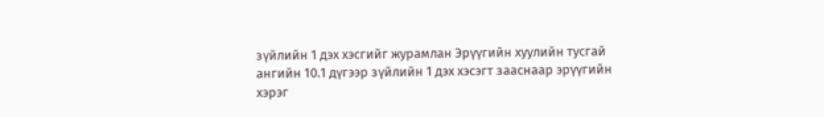зүйлийн 1 дэх хэсгийг журамлан Эрүүгийн хуулийн тусгай ангийн 10.1 дүгээр зүйлийн 1 дэх хэсэгт зааснаар эрүүгийн хэрэг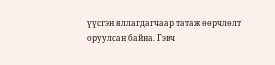үүсгэн яллагдагчаар татаж өөрчлөлт оруулсан байна. Гэвч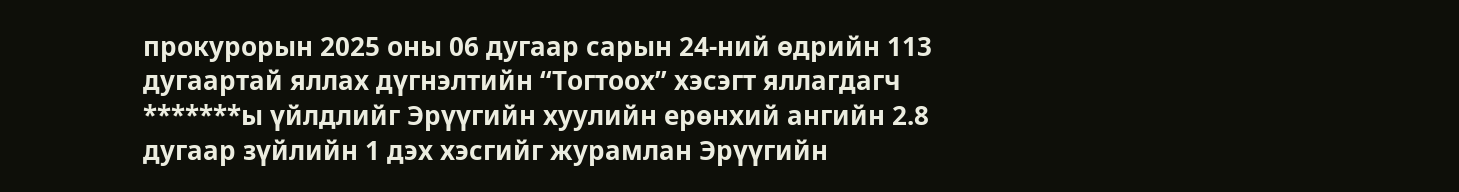прокурорын 2025 оны 06 дугаар сарын 24-ний өдрийн 113 дугаартай яллах дүгнэлтийн “Тогтоох” хэсэгт яллагдагч *******ы үйлдлийг Эрүүгийн хуулийн ерөнхий ангийн 2.8 дугаар зүйлийн 1 дэх хэсгийг журамлан Эрүүгийн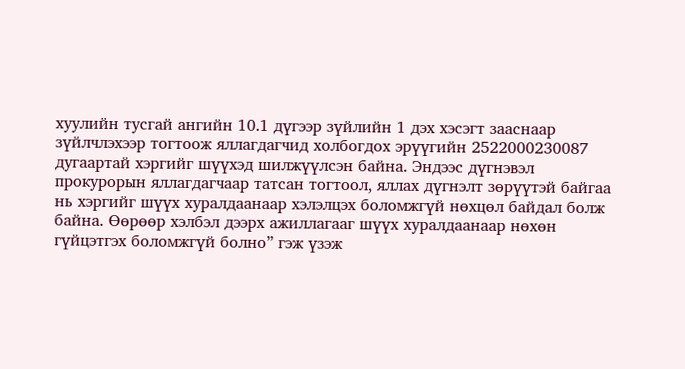хуулийн тусгай ангийн 10.1 дүгээр зүйлийн 1 дэх хэсэгт зааснаар зүйлчлэхээр тогтоож яллагдагчид холбогдох эрүүгийн 2522000230087 дугаартай хэргийг шүүхэд шилжүүлсэн байна. Эндээс дүгнэвэл прокурорын яллагдагчаар татсан тогтоол, яллах дүгнэлт зөрүүтэй байгаа нь хэргийг шүүх хуралдаанаар хэлэлцэх боломжгүй нөхцөл байдал болж байна. Өөрөөр хэлбэл дээрх ажиллагааг шүүх хуралдаанаар нөхөн гүйцэтгэх боломжгүй болно” гэж үзэж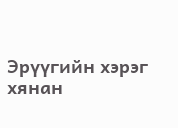Эрүүгийн хэрэг хянан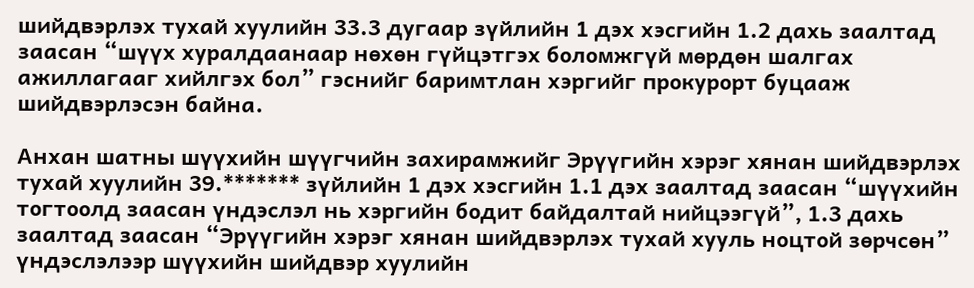шийдвэрлэх тухай хуулийн 33.3 дугаар зүйлийн 1 дэх хэсгийн 1.2 дахь заалтад заасан “шүүх хуралдаанаар нөхөн гүйцэтгэх боломжгүй мөрдөн шалгах ажиллагааг хийлгэх бол” гэснийг баримтлан хэргийг прокурорт буцааж шийдвэрлэсэн байна.

Анхан шатны шүүхийн шүүгчийн захирамжийг Эрүүгийн хэрэг хянан шийдвэрлэх тухай хуулийн 39.******* зүйлийн 1 дэх хэсгийн 1.1 дэх заалтад заасан “шүүхийн тогтоолд заасан үндэслэл нь хэргийн бодит байдалтай нийцээгүй”, 1.3 дахь заалтад заасан “Эрүүгийн хэрэг хянан шийдвэрлэх тухай хууль ноцтой зөрчсөн” үндэслэлээр шүүхийн шийдвэр хуулийн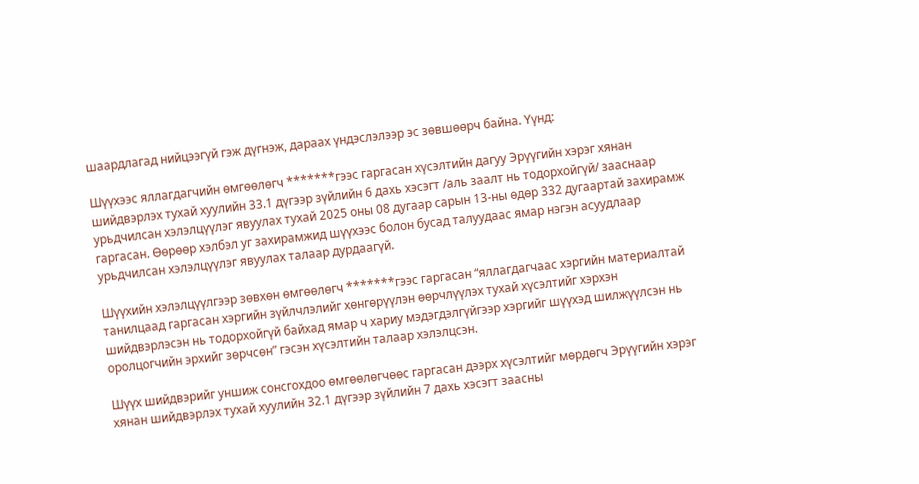шаардлагад нийцээгүй гэж дүгнэж, дараах үндэслэлээр эс зөвшөөрч байна. Үүнд:

Шүүхээс яллагдагчийн өмгөөлөгч *******гээс гаргасан хүсэлтийн дагуу Эрүүгийн хэрэг хянан шийдвэрлэх тухай хуулийн 33.1 дүгээр зүйлийн 6 дахь хэсэгт /аль заалт нь тодорхойгүй/ зааснаар урьдчилсан хэлэлцүүлэг явуулах тухай 2025 оны 08 дугаар сарын 13-ны өдөр 332 дугаартай захирамж гаргасан. Өөрөөр хэлбэл уг захирамжид шүүхээс болон бусад талуудаас ямар нэгэн асуудлаар урьдчилсан хэлэлцүүлэг явуулах талаар дурдаагүй.

Шүүхийн хэлэлцүүлгээр зөвхөн өмгөөлөгч *******гээс гаргасан “яллагдагчаас хэргийн материалтай танилцаад гаргасан хэргийн зүйлчлэлийг хөнгөрүүлэн өөрчлүүлэх тухай хүсэлтийг хэрхэн шийдвэрлэсэн нь тодорхойгүй байхад ямар ч хариу мэдэгдэлгүйгээр хэргийг шүүхэд шилжүүлсэн нь оролцогчийн эрхийг зөрчсөн” гэсэн хүсэлтийн талаар хэлэлцсэн.

Шүүх шийдвэрийг уншиж сонсгохдоо өмгөөлөгчөөс гаргасан дээрх хүсэлтийг мөрдөгч Эрүүгийн хэрэг хянан шийдвэрлэх тухай хуулийн 32.1 дүгээр зүйлийн 7 дахь хэсэгт заасны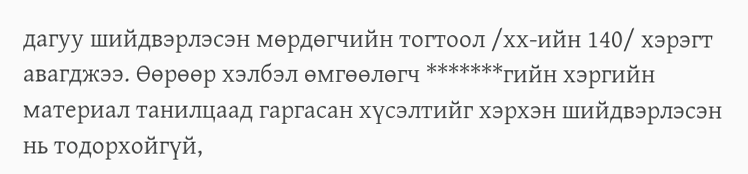дагуу шийдвэрлэсэн мөрдөгчийн тогтоол /хх-ийн 140/ хэрэгт авагджээ. Өөрөөр хэлбэл өмгөөлөгч *******гийн хэргийн материал танилцаад гаргасан хүсэлтийг хэрхэн шийдвэрлэсэн нь тодорхойгүй,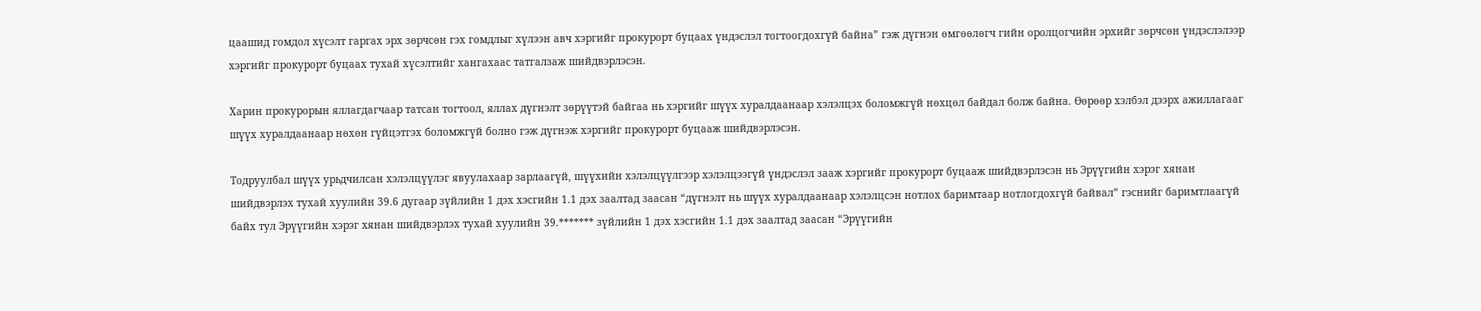цаашид гомдол хүсэлт гаргах эрх зөрчсөн гэх гомдлыг хүлээн авч хэргийг прокурорт буцаах үндэслэл тогтоогдохгүй байна” гэж дүгнэн өмгөөлөгч гийн оролцогчийн эрхийг зөрчсөн үндэслэлээр хэргийг прокурорт буцаах тухай хүсэлтийг хангахаас татгалзаж шийдвэрлэсэн.

Харин прокурорын яллагдагчаар татсан тогтоол, яллах дүгнэлт зөрүүтэй байгаа нь хэргийг шүүх хуралдаанаар хэлэлцэх боломжгүй нөхцөл байдал болж байна. Өөрөөр хэлбэл дээрх ажиллагааг шүүх хуралдаанаар нөхөн гүйцэтгэх боломжгүй болно гэж дүгнэж хэргийг прокурорт буцааж шийдвэрлэсэн.

Тодруулбал шүүх урьдчилсан хэлэлцүүлэг явуулахаар зарлаагүй, шүүхийн хэлэлцүүлгээр хэлэлцээгүй үндэслэл зааж хэргийг прокурорт буцааж шийдвэрлэсэн нь Эрүүгийн хэрэг хянан шийдвэрлэх тухай хуулийн 39.6 дугаар зүйлийн 1 дэх хэсгийн 1.1 дэх заалтад заасан “дүгнэлт нь шүүх хуралдаанаар хэлэлцсэн нотлох баримтаар нотлогдохгүй байвал” гэснийг баримтлаагүй байх тул Эрүүгийн хэрэг хянан шийдвэрлэх тухай хуулийн 39.******* зүйлийн 1 дэх хэсгийн 1.1 дэх заалтад заасан “Эрүүгийн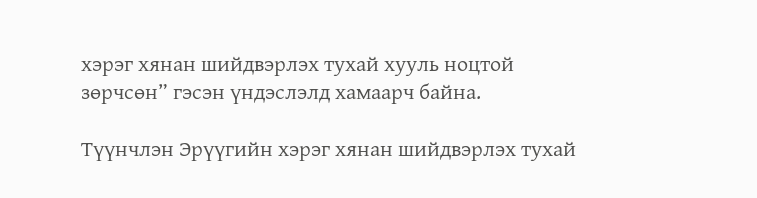хэрэг хянан шийдвэрлэх тухай хууль ноцтой зөрчсөн” гэсэн үндэслэлд хамаарч байна.

Түүнчлэн Эрүүгийн хэрэг хянан шийдвэрлэх тухай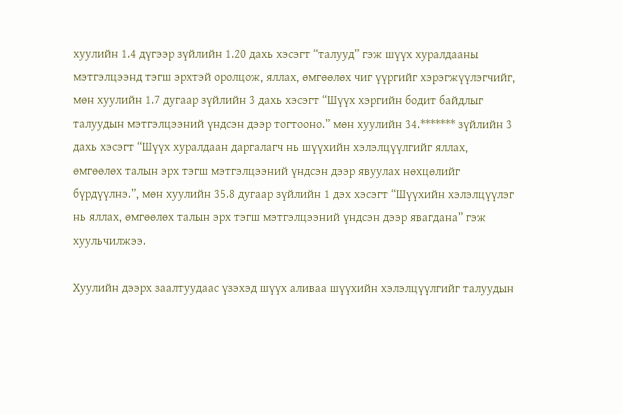хуулийн 1.4 дүгээр зүйлийн 1.20 дахь хэсэгт “талууд” гэж шүүх хуралдааны мэтгэлцээнд тэгш эрхтэй оролцож, яллах, өмгөөлөх чиг үүргийг хэрэгжүүлэгчийг,  мөн хуулийн 1.7 дугаар зүйлийн 3 дахь хэсэгт “Шүүх хэргийн бодит байдлыг талуудын мэтгэлцээний үндсэн дээр тогтооно.” мөн хуулийн 34.******* зүйлийн 3 дахь хэсэгт “Шүүх хуралдаан даргалагч нь шүүхийн хэлэлцүүлгийг яллах, өмгөөлөх талын эрх тэгш мэтгэлцээний үндсэн дээр явуулах нөхцөлийг бүрдүүлнэ.”, мөн хуулийн 35.8 дугаар зүйлийн 1 дэх хэсэгт “Шүүхийн хэлэлцүүлэг нь яллах, өмгөөлөх талын эрх тэгш мэтгэлцээний үндсэн дээр явагдана” гэж хуульчилжээ.

Хуулийн дээрх заалтуудаас үзэхэд шүүх аливаа шүүхийн хэлэлцүүлгийг талуудын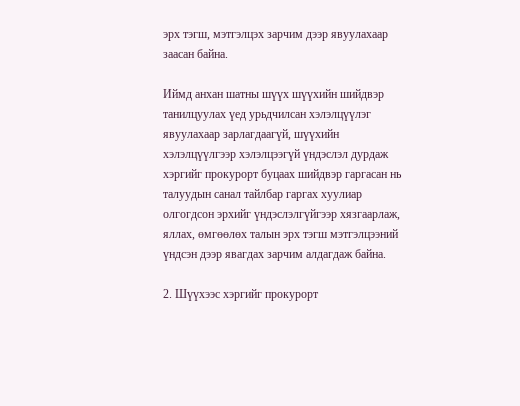эрх тэгш, мэтгэлцэх зарчим дээр явуулахаар заасан байна.

Иймд анхан шатны шүүх шүүхийн шийдвэр танилцуулах үед урьдчилсан хэлэлцүүлэг явуулахаар зарлагдаагүй, шүүхийн хэлэлцүүлгээр хэлэлцээгүй үндэслэл дурдаж хэргийг прокурорт буцаах шийдвэр гаргасан нь талуудын санал тайлбар гаргах хуулиар олгогдсон эрхийг үндэслэлгүйгээр хязгаарлаж, яллах, өмгөөлөх талын эрх тэгш мэтгэлцээний үндсэн дээр явагдах зарчим алдагдаж байна.

2. Шүүхээс хэргийг прокурорт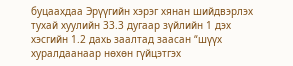буцаахдаа Эрүүгийн хэрэг хянан шийдвэрлэх тухай хуулийн 33.3 дугаар зүйлийн 1 дэх хэсгийн 1.2 дахь заалтад заасан “шүүх хуралдаанаар нөхөн гүйцэтгэх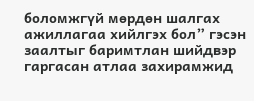боломжгүй мөрдөн шалгах ажиллагаа хийлгэх бол” гэсэн заалтыг баримтлан шийдвэр гаргасан атлаа захирамжид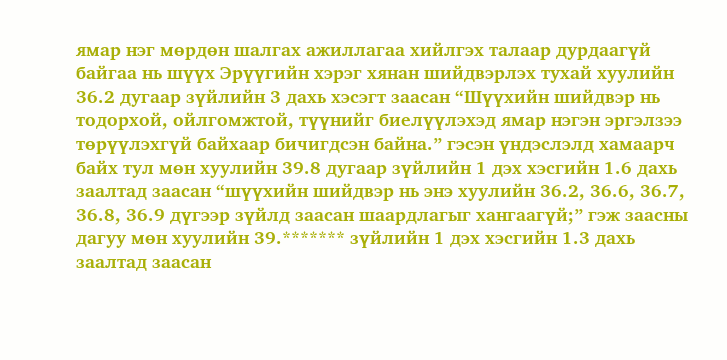ямар нэг мөрдөн шалгах ажиллагаа хийлгэх талаар дурдаагүй байгаа нь шүүх Эрүүгийн хэрэг хянан шийдвэрлэх тухай хуулийн 36.2 дугаар зүйлийн 3 дахь хэсэгт заасан “Шүүхийн шийдвэр нь тодорхой, ойлгомжтой, түүнийг биелүүлэхэд ямар нэгэн эргэлзээ төрүүлэхгүй байхаар бичигдсэн байна.” гэсэн үндэслэлд хамаарч байх тул мөн хуулийн 39.8 дугаар зүйлийн 1 дэх хэсгийн 1.6 дахь заалтад заасан “шүүхийн шийдвэр нь энэ хуулийн 36.2, 36.6, 36.7, 36.8, 36.9 дүгээр зүйлд заасан шаардлагыг хангаагүй;” гэж заасны дагуу мөн хуулийн 39.******* зүйлийн 1 дэх хэсгийн 1.3 дахь заалтад заасан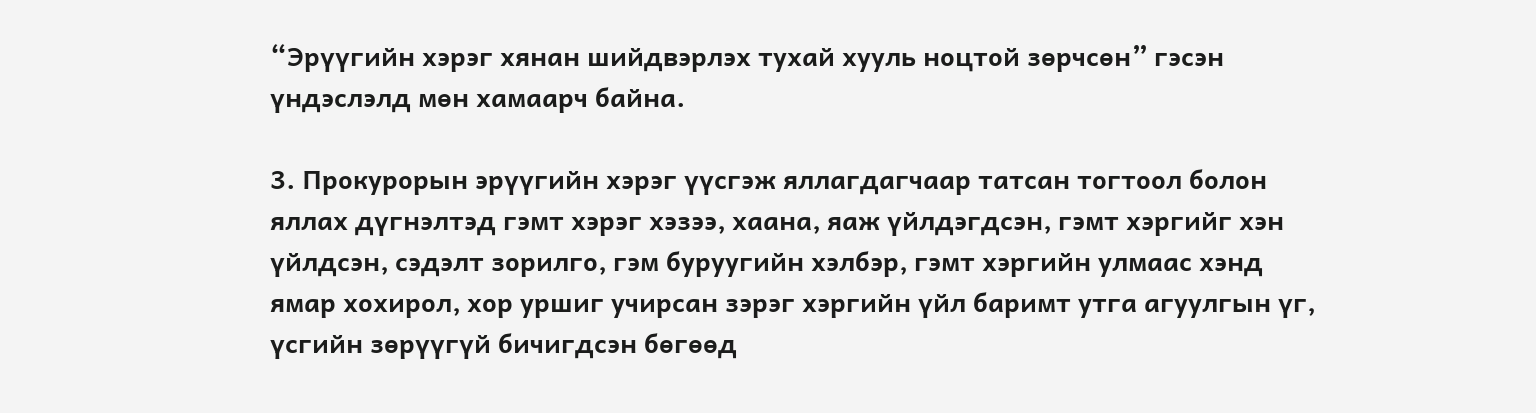“Эрүүгийн хэрэг хянан шийдвэрлэх тухай хууль ноцтой зөрчсөн” гэсэн үндэслэлд мөн хамаарч байна.

3. Прокурорын эрүүгийн хэрэг үүсгэж яллагдагчаар татсан тогтоол болон яллах дүгнэлтэд гэмт хэрэг хэзээ, хаана, яаж үйлдэгдсэн, гэмт хэргийг хэн үйлдсэн, сэдэлт зорилго, гэм буруугийн хэлбэр, гэмт хэргийн улмаас хэнд ямар хохирол, хор уршиг учирсан зэрэг хэргийн үйл баримт утга агуулгын үг, үсгийн зөрүүгүй бичигдсэн бөгөөд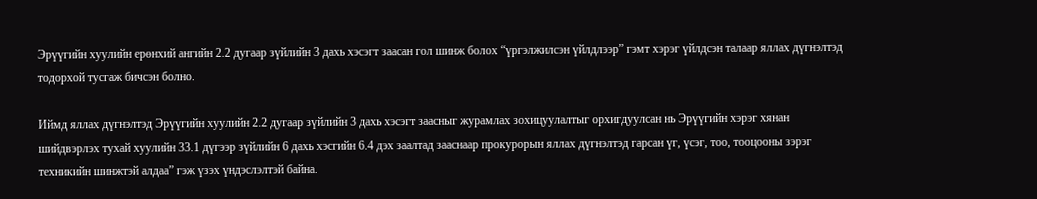Эрүүгийн хуулийн ерөнхий ангийн 2.2 дугаар зүйлийн 3 дахь хэсэгт заасан гол шинж болох “үргэлжилсэн үйлдлээр” гэмт хэрэг үйлдсэн талаар яллах дүгнэлтэд тодорхой тусгаж бичсэн болно.

Иймд яллах дүгнэлтэд Эрүүгийн хуулийн 2.2 дугаар зүйлийн 3 дахь хэсэгт заасныг журамлах зохицуулалтыг орхигдуулсан нь Эрүүгийн хэрэг хянан шийдвэрлэх тухай хуулийн 33.1 дүгээр зүйлийн 6 дахь хэсгийн 6.4 дэх заалтад зааснаар прокурорын яллах дүгнэлтэд гарсан үг, үсэг, тоо, тооцооны зэрэг техникийн шинжтэй алдаа” гэж үзэх үндэслэлтэй байна.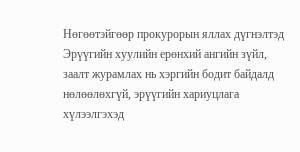Нөгөөтэйгөөр прокурорын яллах дүгнэлтэд Эрүүгийн хуулийн ерөнхий ангийн зүйл, заалт журамлах нь хэргийн бодит байдалд нөлөөлөхгүй, эрүүгийн хариуцлага хүлээлгэхэд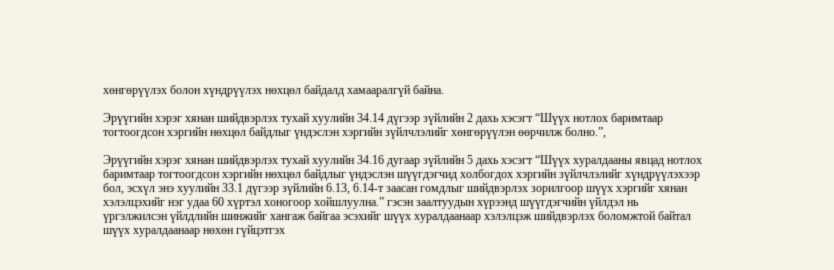хөнгөрүүлэх болон хүндрүүлэх нөхцөл байдалд хамааралгүй байна.

Эрүүгийн хэрэг хянан шийдвэрлэх тухай хуулийн 34.14 дүгээр зүйлийн 2 дахь хэсэгт “Шүүх нотлох баримтаар тогтоогдсон хэргийн нөхцөл байдлыг үндэслэн хэргийн зүйлчлэлийг хөнгөрүүлэн өөрчилж болно.”,

Эрүүгийн хэрэг хянан шийдвэрлэх тухай хуулийн 34.16 дугаар зүйлийн 5 дахь хэсэгт “Шүүх хуралдааны явцад нотлох баримтаар тогтоогдсон хэргийн нөхцөл байдлыг үндэслэн шүүгдэгчид холбогдох хэргийн зүйлчлэлийг хүндрүүлэхээр бол, эсхүл энэ хуулийн 33.1 дүгээр зүйлийн 6.13, 6.14-т заасан гомдлыг шийдвэрлэх зорилгоор шүүх хэргийг хянан хэлэлцэхийг нэг удаа 60 хүртэл хоногоор хойшлуулна.” гэсэн заалтуудын хүрээнд шүүгдэгчийн үйлдэл нь үргэлжилсэн үйлдлийн шинжийг хангаж байгаа эсэхийг шүүх хуралдаанаар хэлэлцэж шийдвэрлэх боломжтой байтал шүүх хуралдаанаар нөхөн гүйцэтгэх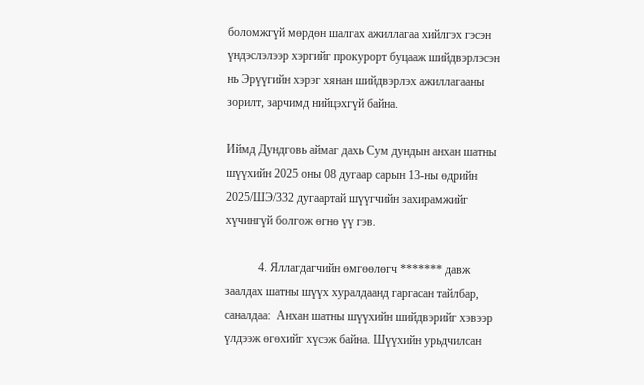боломжгүй мөрдөн шалгах ажиллагаа хийлгэх гэсэн үндэслэлээр хэргийг прокурорт буцааж шийдвэрлэсэн нь Эрүүгийн хэрэг хянан шийдвэрлэх ажиллагааны зорилт, зарчимд нийцэхгүй байна.

Иймд Дундговь аймаг дахь Сум дундын анхан шатны шүүхийн 2025 оны 08 дугаар сарын 13-ны өдрийн 2025/ШЭ/332 дугаартай шүүгчийн захирамжийг хүчингүй болгож өгнө үү гэв.

           4. Яллагдагчийн өмгөөлөгч ******* давж заалдах шатны шүүх хуралдаанд гаргасан тайлбар, саналдаа:  Анхан шатны шүүхийн шийдвэрийг хэвээр үлдээж өгөхийг хүсэж байна. Шүүхийн урьдчилсан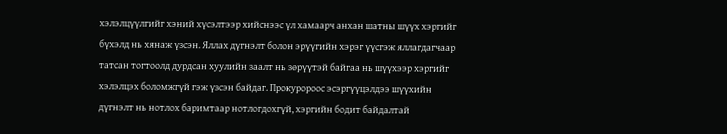хэлэлцүүлгийг хэний хүсэлтээр хийснээс үл хамаарч анхан шатны шүүх хэргийг бүхэлд нь хянаж үзсэн. Яллах дүгнэлт болон эрүүгийн хэрэг үүсгэж яллагдагчаар татсан тогтоолд дурдсан хуулийн заалт нь зөрүүтэй байгаа нь шүүхээр хэргийг хэлэлцэх боломжгүй гэж үзсэн байдаг. Прокуророос эсэргүүцэлдээ шүүхийн дүгнэлт нь нотлох баримтаар нотлогдохгүй, хэргийн бодит байдалтай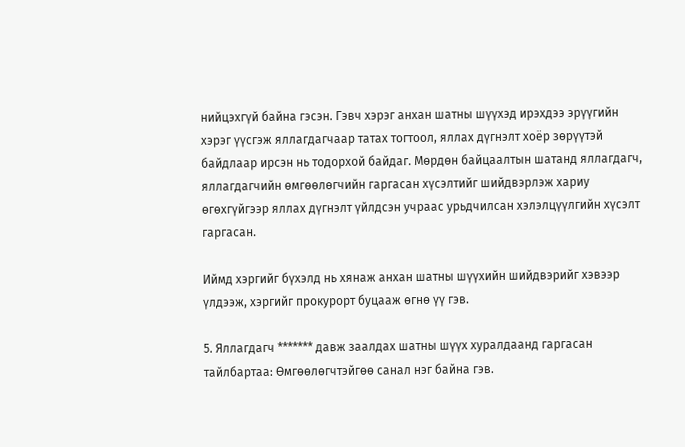нийцэхгүй байна гэсэн. Гэвч хэрэг анхан шатны шүүхэд ирэхдээ эрүүгийн хэрэг үүсгэж яллагдагчаар татах тогтоол, яллах дүгнэлт хоёр зөрүүтэй байдлаар ирсэн нь тодорхой байдаг. Мөрдөн байцаалтын шатанд яллагдагч, яллагдагчийн өмгөөлөгчийн гаргасан хүсэлтийг шийдвэрлэж хариу өгөхгүйгээр яллах дүгнэлт үйлдсэн учраас урьдчилсан хэлэлцүүлгийн хүсэлт гаргасан.

Иймд хэргийг бүхэлд нь хянаж анхан шатны шүүхийн шийдвэрийг хэвээр үлдээж, хэргийг прокурорт буцааж өгнө үү гэв.

5. Яллагдагч ******* давж заалдах шатны шүүх хуралдаанд гаргасан тайлбартаа: Өмгөөлөгчтэйгөө санал нэг байна гэв.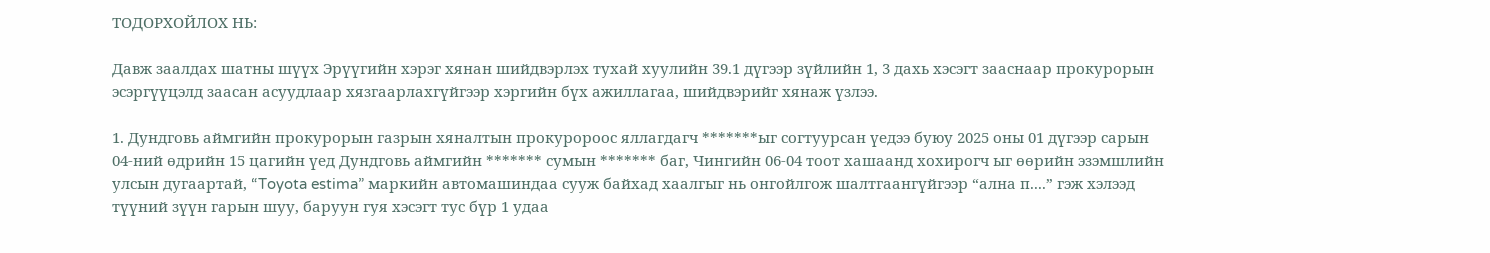ТОДОРХОЙЛОХ НЬ:

Давж заалдах шатны шүүх Эрүүгийн хэрэг хянан шийдвэрлэх тухай хуулийн 39.1 дүгээр зүйлийн 1, 3 дахь хэсэгт зааснаар прокурорын эсэргүүцэлд заасан асуудлаар хязгаарлахгүйгээр хэргийн бүх ажиллагаа, шийдвэрийг хянаж үзлээ.

1. Дундговь аймгийн прокурорын газрын хяналтын прокуророос яллагдагч *******ыг согтуурсан үедээ буюу 2025 оны 01 дүгээр сарын 04-ний өдрийн 15 цагийн үед Дундговь аймгийн ******* сумын ******* баг, Чингийн 06-04 тоот хашаанд хохирогч ыг өөрийн эзэмшлийн улсын дугаартай, “Toyota estima” маркийн автомашиндаа сууж байхад хаалгыг нь онгойлгож шалтгаангүйгээр “ална п....” гэж хэлээд түүний зүүн гарын шуу, баруун гуя хэсэгт тус бүр 1 удаа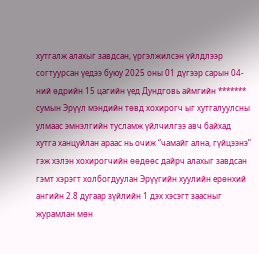хутгалж алахыг завдсан, үргэлжилсэн үйлдлээр согтуурсан үедээ буюу 2025 оны 01 дүгээр сарын 04-ний өдрийн 15 цагийн үед Дундговь аймгийн ******* сумын Эрүүл мэндийн төвд хохирогч ыг хутгалуулсны улмаас эмнэлгийн тусламж үйлчилгээ авч байхад хутга ханцуйлан араас нь очиж “чамайг ална, гүйцээнэ” гэж хэлэн хохирогчийн өөдөөс дайрч алахыг завдсан гэмт хэрэгт холбогдуулан Эрүүгийн хуулийн ерөнхий ангийн 2.8 дугаар зүйлийн 1 дэх хэсэгт заасныг журамлан мөн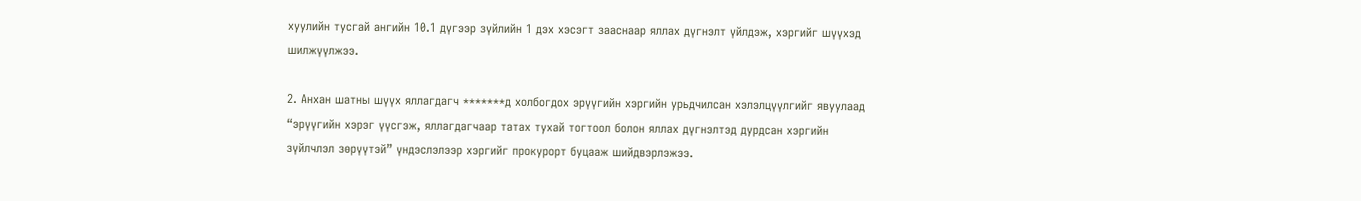хуулийн тусгай ангийн 10.1 дүгээр зүйлийн 1 дэх хэсэгт зааснаар яллах дүгнэлт үйлдэж, хэргийг шүүхэд шилжүүлжээ.

2. Анхан шатны шүүх яллагдагч *******д холбогдох эрүүгийн хэргийн урьдчилсан хэлэлцүүлгийг явуулаад “эрүүгийн хэрэг үүсгэж, яллагдагчаар татах тухай тогтоол болон яллах дүгнэлтэд дурдсан хэргийн зүйлчлэл зөрүүтэй” үндэслэлээр хэргийг прокурорт буцааж шийдвэрлэжээ.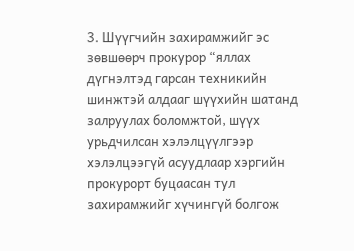3. Шүүгчийн захирамжийг эс зөвшөөрч прокурор “яллах дүгнэлтэд гарсан техникийн шинжтэй алдааг шүүхийн шатанд залруулах боломжтой, шүүх урьдчилсан хэлэлцүүлгээр хэлэлцээгүй асуудлаар хэргийн прокурорт буцаасан тул захирамжийг хүчингүй болгож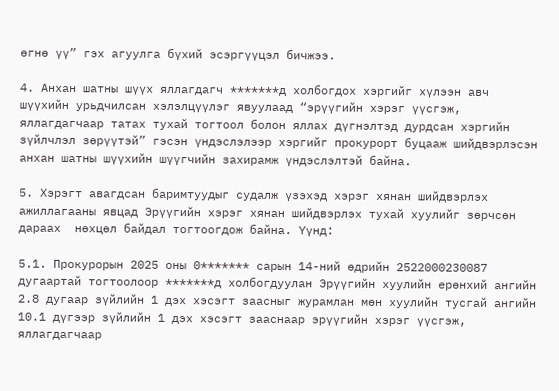өгнө үү” гэх агуулга бүхий эсэргүүцэл бичжээ.

4. Анхан шатны шүүх яллагдагч *******д холбогдох хэргийг хүлээн авч шүүхийн урьдчилсан хэлэлцүүлэг явуулаад “эрүүгийн хэрэг үүсгэж, яллагдагчаар татах тухай тогтоол болон яллах дүгнэлтэд дурдсан хэргийн зүйлчлэл зөрүүтэй” гэсэн үндэслэлээр хэргийг прокурорт буцааж шийдвэрлэсэн анхан шатны шүүхийн шүүгчийн захирамж үндэслэлтэй байна.

5. Хэрэгт авагдсан баримтуудыг судалж үзэхэд хэрэг хянан шийдвэрлэх ажиллагааны явцад Эрүүгийн хэрэг хянан шийдвэрлэх тухай хуулийг зөрчсөн дараах  нөхцөл байдал тогтоогдож байна. Үүнд:

5.1. Прокурорын 2025 оны 0******* сарын 14-ний өдрийн 2522000230087 дугаартай тогтоолоор *******д холбогдуулан Эрүүгийн хуулийн ерөнхий ангийн 2.8 дугаар зүйлийн 1 дэх хэсэгт заасныг журамлан мөн хуулийн тусгай ангийн 10.1 дүгээр зүйлийн 1 дэх хэсэгт зааснаар эрүүгийн хэрэг үүсгэж, яллагдагчаар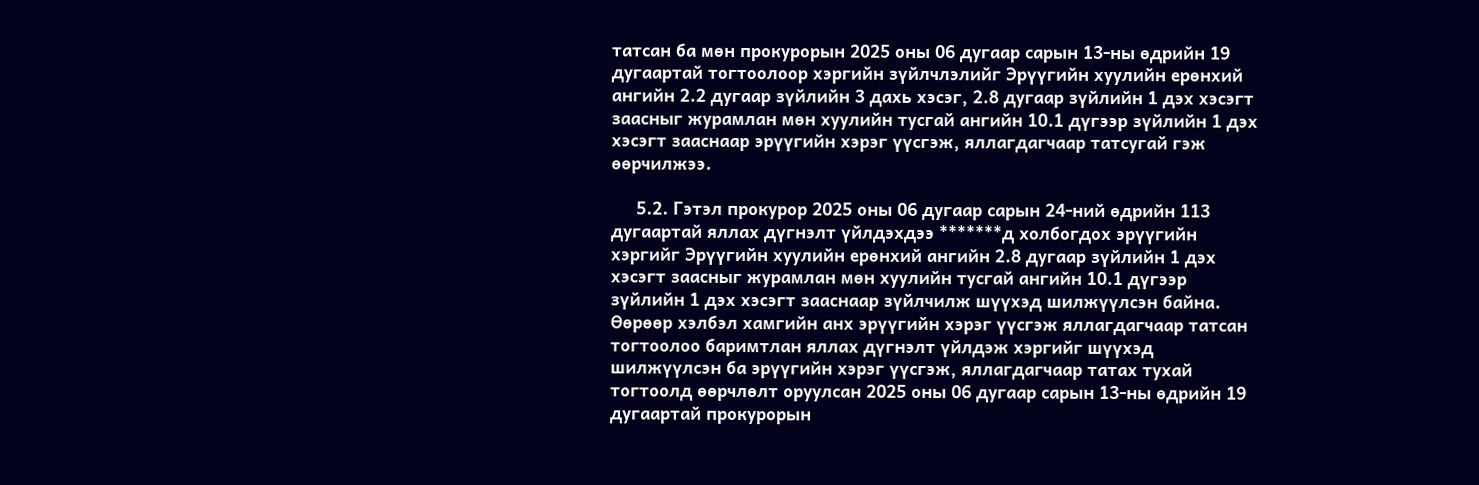татсан ба мөн прокурорын 2025 оны 06 дугаар сарын 13-ны өдрийн 19 дугаартай тогтоолоор хэргийн зүйлчлэлийг Эрүүгийн хуулийн ерөнхий ангийн 2.2 дугаар зүйлийн 3 дахь хэсэг, 2.8 дугаар зүйлийн 1 дэх хэсэгт заасныг журамлан мөн хуулийн тусгай ангийн 10.1 дүгээр зүйлийн 1 дэх хэсэгт зааснаар эрүүгийн хэрэг үүсгэж, яллагдагчаар татсугай гэж өөрчилжээ.

     5.2. Гэтэл прокурор 2025 оны 06 дугаар сарын 24-ний өдрийн 113 дугаартай яллах дүгнэлт үйлдэхдээ *******д холбогдох эрүүгийн хэргийг Эрүүгийн хуулийн ерөнхий ангийн 2.8 дугаар зүйлийн 1 дэх хэсэгт заасныг журамлан мөн хуулийн тусгай ангийн 10.1 дүгээр зүйлийн 1 дэх хэсэгт зааснаар зүйлчилж шүүхэд шилжүүлсэн байна. Өөрөөр хэлбэл хамгийн анх эрүүгийн хэрэг үүсгэж яллагдагчаар татсан тогтоолоо баримтлан яллах дүгнэлт үйлдэж хэргийг шүүхэд шилжүүлсэн ба эрүүгийн хэрэг үүсгэж, яллагдагчаар татах тухай тогтоолд өөрчлөлт оруулсан 2025 оны 06 дугаар сарын 13-ны өдрийн 19 дугаартай прокурорын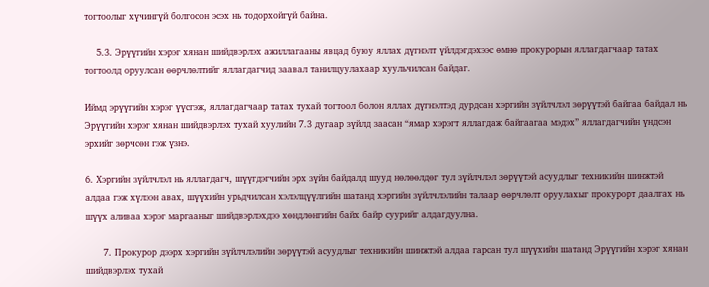тогтоолыг хүчингүй болгосон эсэх нь тодорхойгүй байна.

    5.3. Эрүүгийн хэрэг хянан шийдвэрлэх ажиллагааны явцад буюу яллах дүгнэлт үйлдэгдэхээс өмнө прокурорын яллагдагчаар татах тогтоолд оруулсан өөрчлөлтийг яллагдагчид заавал танилцуулахаар хуульчилсан байдаг.

Иймд эрүүгийн хэрэг үүсгэж, яллагдагчаар татах тухай тогтоол болон яллах дүгнэлтэд дурдсан хэргийн зүйлчлэл зөрүүтэй байгаа байдал нь Эрүүгийн хэрэг хянан шийдвэрлэх тухай хуулийн 7.3 дугаар зүйлд заасан “ямар хэрэгт яллагдаж байгаагаа мэдэх” яллагдагчийн үндсэн эрхийг зөрчсөн гэж үзнэ.

6. Хэргийн зүйлчлэл нь яллагдагч, шүүгдэгчийн эрх зүйн байдалд шууд нөлөөлдөг тул зүйлчлэл зөрүүтэй асуудлыг техникийн шинжтэй алдаа гэж хүлээн авах, шүүхийн урьдчилсан хэлэлцүүлгийн шатанд хэргийн зүйлчлэлийн талаар өөрчлөлт оруулахыг прокурорт даалгах нь шүүх аливаа хэрэг маргааныг шийдвэрлэхдээ хөндлөнгийн байх байр суурийг алдагдуулна.

      7. Прокурор дээрх хэргийн зүйлчлэлийн зөрүүтэй асуудлыг техникийн шинжтэй алдаа гарсан тул шүүхийн шатанд Эрүүгийн хэрэг хянан шийдвэрлэх тухай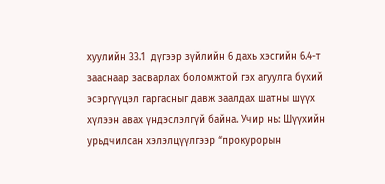хуулийн 33.1  дүгээр зүйлийн 6 дахь хэсгийн 6.4-т зааснаар засварлах боломжтой гэх агуулга бүхий эсэргүүцэл гаргасныг давж заалдах шатны шүүх хүлээн авах үндэслэлгүй байна. Учир нь: Шүүхийн урьдчилсан хэлэлцүүлгээр “прокурорын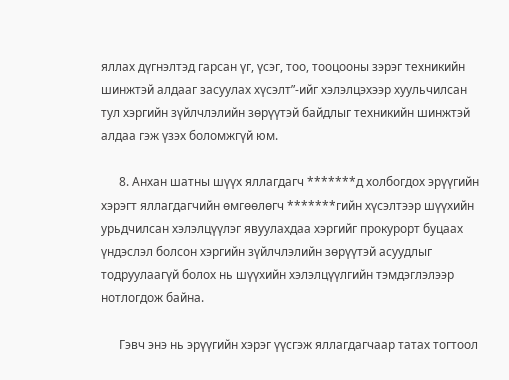яллах дүгнэлтэд гарсан үг, үсэг, тоо, тооцооны зэрэг техникийн шинжтэй алдааг засуулах хүсэлт”-ийг хэлэлцэхээр хуульчилсан тул хэргийн зүйлчлэлийн зөрүүтэй байдлыг техникийн шинжтэй алдаа гэж үзэх боломжгүй юм.

      8. Анхан шатны шүүх яллагдагч *******д холбогдох эрүүгийн хэрэгт яллагдагчийн өмгөөлөгч *******гийн хүсэлтээр шүүхийн урьдчилсан хэлэлцүүлэг явуулахдаа хэргийг прокурорт буцаах үндэслэл болсон хэргийн зүйлчлэлийн зөрүүтэй асуудлыг тодруулаагүй болох нь шүүхийн хэлэлцүүлгийн тэмдэглэлээр нотлогдож байна.

      Гэвч энэ нь эрүүгийн хэрэг үүсгэж яллагдагчаар татах тогтоол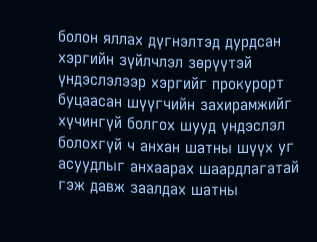болон яллах дүгнэлтэд дурдсан хэргийн зүйлчлэл зөрүүтэй үндэслэлээр хэргийг прокурорт буцаасан шүүгчийн захирамжийг хүчингүй болгох шууд үндэслэл болохгүй ч анхан шатны шүүх уг асуудлыг анхаарах шаардлагатай гэж давж заалдах шатны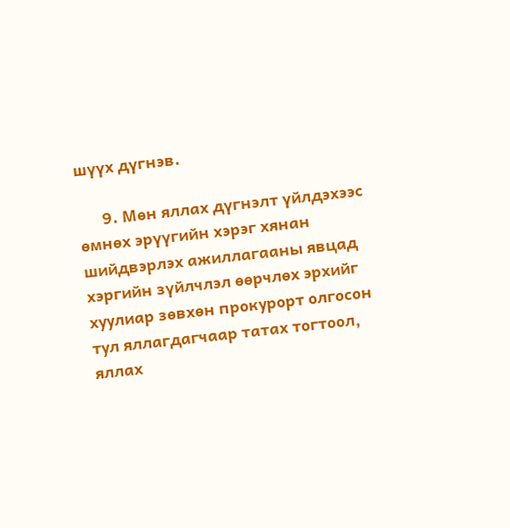шүүх дүгнэв.

      9. Мөн яллах дүгнэлт үйлдэхээс өмнөх эрүүгийн хэрэг хянан шийдвэрлэх ажиллагааны явцад хэргийн зүйлчлэл өөрчлөх эрхийг хуулиар зөвхөн прокурорт олгосон тул яллагдагчаар татах тогтоол, яллах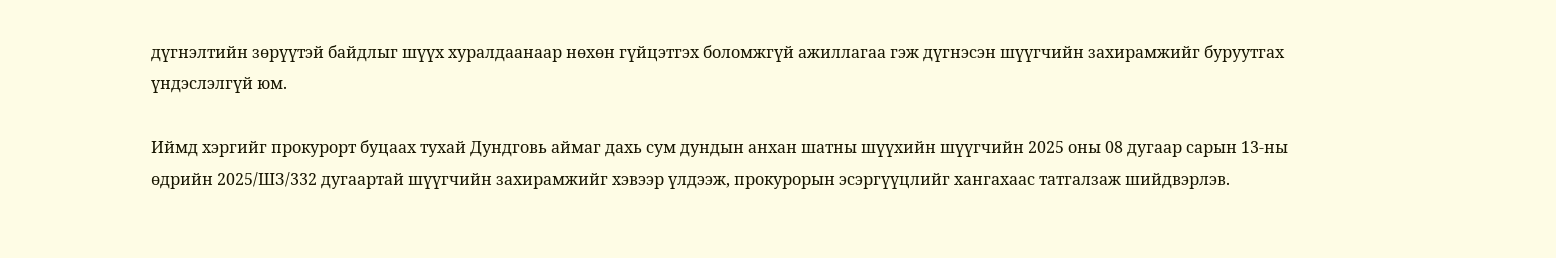дүгнэлтийн зөрүүтэй байдлыг шүүх хуралдаанаар нөхөн гүйцэтгэх боломжгүй ажиллагаа гэж дүгнэсэн шүүгчийн захирамжийг буруутгах үндэслэлгүй юм.

Иймд хэргийг прокурорт буцаах тухай Дундговь аймаг дахь сум дундын анхан шатны шүүхийн шүүгчийн 2025 оны 08 дугаар сарын 13-ны өдрийн 2025/ШЗ/332 дугаартай шүүгчийн захирамжийг хэвээр үлдээж, прокурорын эсэргүүцлийг хангахаас татгалзаж шийдвэрлэв.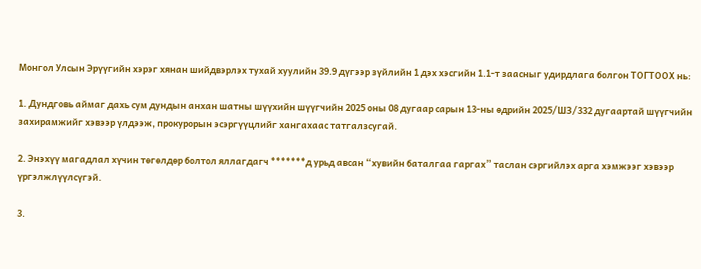Монгол Улсын Эрүүгийн хэрэг хянан шийдвэрлэх тухай хуулийн 39.9 дүгээр зүйлийн 1 дэх хэсгийн 1.1-т заасныг удирдлага болгон ТОГТООХ нь:

1. Дундговь аймаг дахь сум дундын анхан шатны шүүхийн шүүгчийн 2025 оны 08 дугаар сарын 13-ны өдрийн 2025/ШЗ/332 дугаартай шүүгчийн захирамжийг хэвээр үлдээж, прокурорын эсэргүүцлийг хангахаас татгалзсугай.

2. Энэхүү магадлал хүчин төгөлдөр болтол яллагдагч *******д урьд авсан “хувийн баталгаа гаргах” таслан сэргийлэх арга хэмжээг хэвээр үргэлжлүүлсүгэй.

3.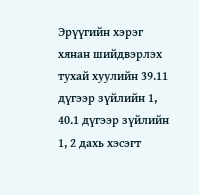Эрүүгийн хэрэг хянан шийдвэрлэх тухай хуулийн 39.11 дүгээр зүйлийн 1, 40.1 дүгээр зүйлийн 1, 2 дахь хэсэгт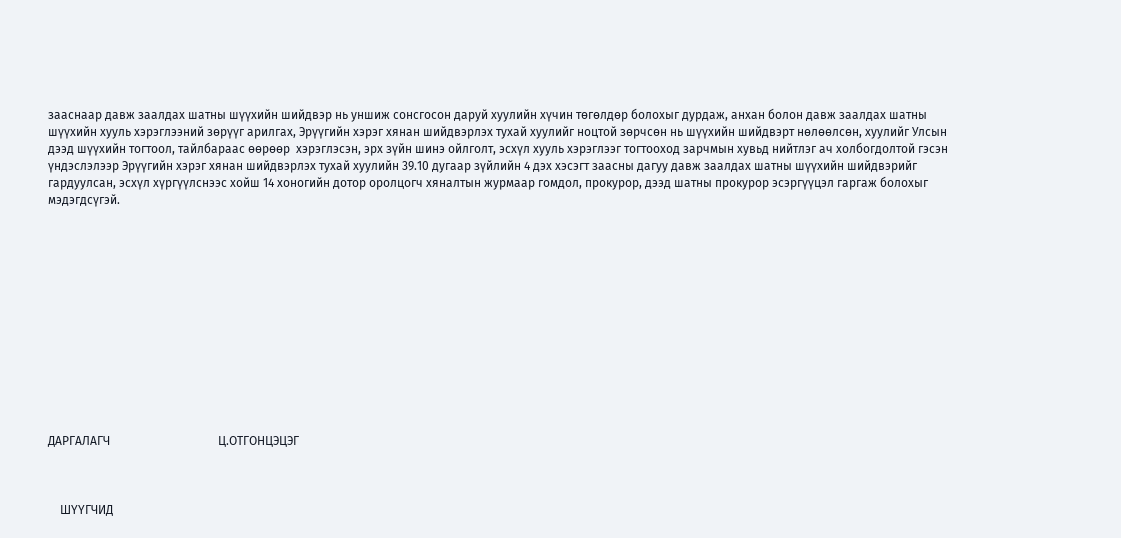зааснаар давж заалдах шатны шүүхийн шийдвэр нь уншиж сонсгосон даруй хуулийн хүчин төгөлдөр болохыг дурдаж, анхан болон давж заалдах шатны шүүхийн хууль хэрэглээний зөрүүг арилгах, Эрүүгийн хэрэг хянан шийдвэрлэх тухай хуулийг ноцтой зөрчсөн нь шүүхийн шийдвэрт нөлөөлсөн, хуулийг Улсын дээд шүүхийн тогтоол, тайлбараас өөрөөр  хэрэглэсэн, эрх зүйн шинэ ойлголт, эсхүл хууль хэрэглээг тогтооход зарчмын хувьд нийтлэг ач холбогдолтой гэсэн үндэслэлээр Эрүүгийн хэрэг хянан шийдвэрлэх тухай хуулийн 39.10 дугаар зүйлийн 4 дэх хэсэгт заасны дагуу давж заалдах шатны шүүхийн шийдвэрийг гардуулсан, эсхүл хүргүүлснээс хойш 14 хоногийн дотор оролцогч хяналтын журмаар гомдол, прокурор, дээд шатны прокурор эсэргүүцэл гаргаж болохыг мэдэгдсүгэй.













ДАРГАЛАГЧ                                    Ц.ОТГОНЦЭЦЭГ



    ШҮҮГЧИД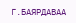Г.БАЯРДАВАА